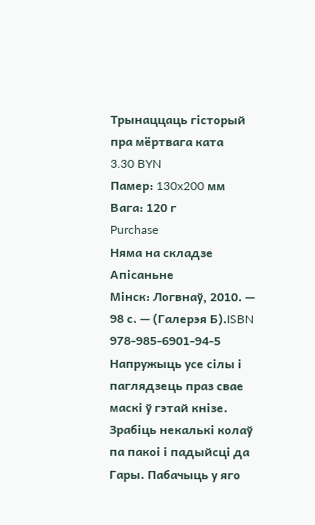Трынаццаць гісторый пра мёртвага ката
3.30 BYN
Памер: 130x200 мм
Вага: 120 г
Purchase
Няма на складзе
Апісаньне
Мінск: Логвнаў, 2010. — 98 с. — (Галерэя Б).ISBN 978-985-6901-94-5
Напружыць усе сілы і паглядзець праз свае маскі ў гэтай кнізе. Зрабіць некалькі колаў па пакоі і падыйсці да Гары. Пабачыць у яго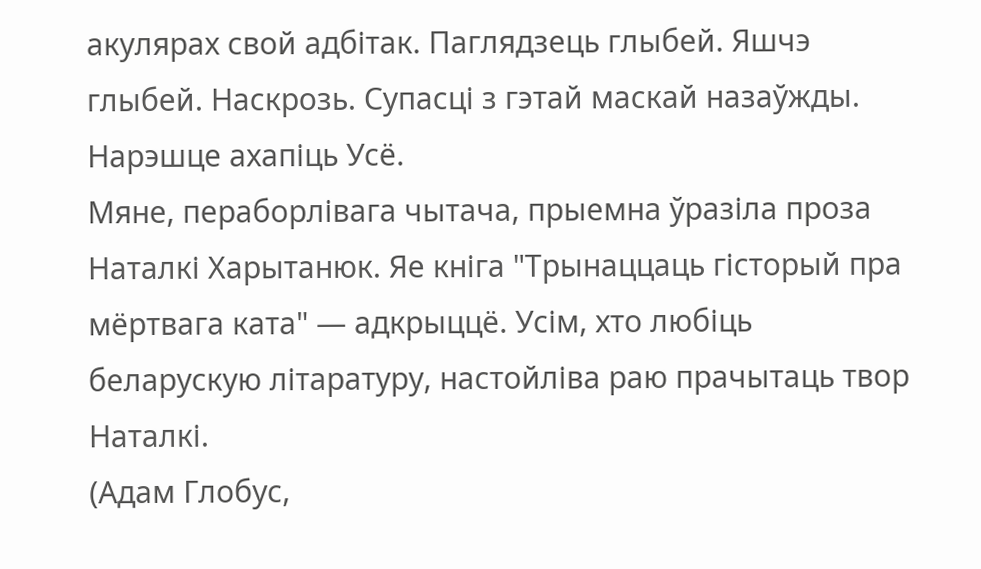акулярах свой адбітак. Паглядзець глыбей. Яшчэ глыбей. Наскрозь. Супасці з гэтай маскай назаўжды. Нарэшце ахапіць Усё.
Мяне, пераборлівага чытача, прыемна ўразіла проза Наталкі Харытанюк. Яе кніга "Трынаццаць гісторый пра мёртвага ката" — адкрыццё. Усім, хто любіць беларускую літаратуру, настойліва раю прачытаць твор Наталкі.
(Адам Глобус,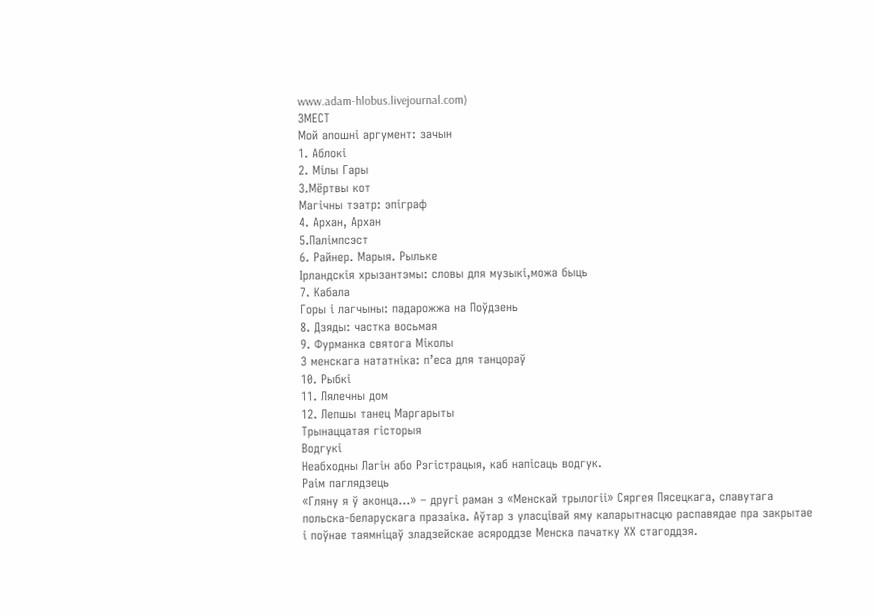www.adam-hlobus.livejournal.com)
ЗМЕСТ
Мой апошні аргумент: зачын
1. Аблокі
2. Мілы Гары
3.Мёртвы кот
Магічны тэатр: эпіграф
4. Архан, Архан
5.Палімпсэст
6. Райнер. Марыя. Рыльке
Ірландскія хрызантэмы: словы для музыкі,можа быць
7. Кабала
Горы і лагчыны: падарожжа на Поўдзень
8. Дзяды: частка восьмая
9. Фурманка святога Міколы
З менскага нататніка: п’еса для танцораў
10. Рыбкі
11. Лялечны дом
12. Лепшы танец Маргарыты
Трынаццатая гісторыя
Водгукі
Неабходны Лагін або Рэгістрацыя, каб напісаць водгук.
Раім паглядзець
«Гляну я ў аконца...» – другі раман з «Менскай трылогіі» Сяргея Пясецкага, славутага польска-беларускага празаіка. Аўтар з уласцівай яму каларытнасцю распавядае пра закрытае і поўнае таямніцаў зладзейскае асяроддзе Менска пачатку ХХ стагоддзя.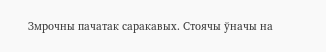Змрочны пачатак саракавых. Стоячы ўначы на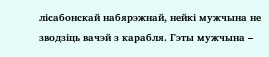лісабонскай набярэжнай, нейкі мужчына не зводзіць вачэй з карабля. Гэты мужчына –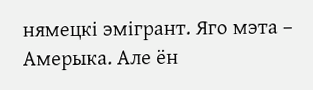нямецкі эмігрант. Яго мэта – Амерыка. Але ён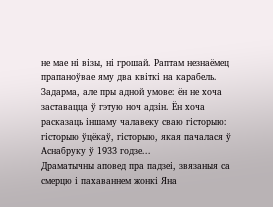не мае ні візы, ні грошай. Раптам незнаёмец прапаноўвае яму два квіткі на карабель. Задарма, але пры адной умове: ён не хоча заставацца ў гэтую ноч адзін. Ён хоча расказаць іншаму чалавеку сваю гісторыю: гісторыю ўцёкаў, гісторыю, якая пачалася ў Аснабруку ў 1933 годзе...
Драматычны аповед пра падзеі, звязаныя са смерцю і пахаваннем жонкі Яна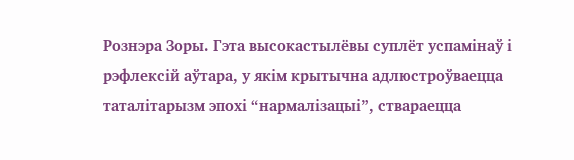Рознэра Зоры. Гэта высокастылёвы суплёт успамінаў і рэфлексій аўтара, у якім крытычна адлюстроўваецца таталітарызм эпохі “нармалізацыі”, ствараецца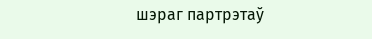шэраг партрэтаў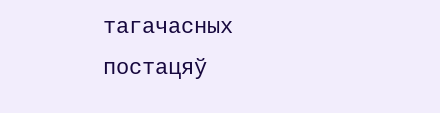тагачасных постацяў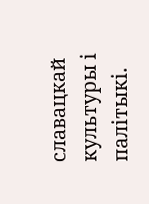славацкай культуры і палітыкі.